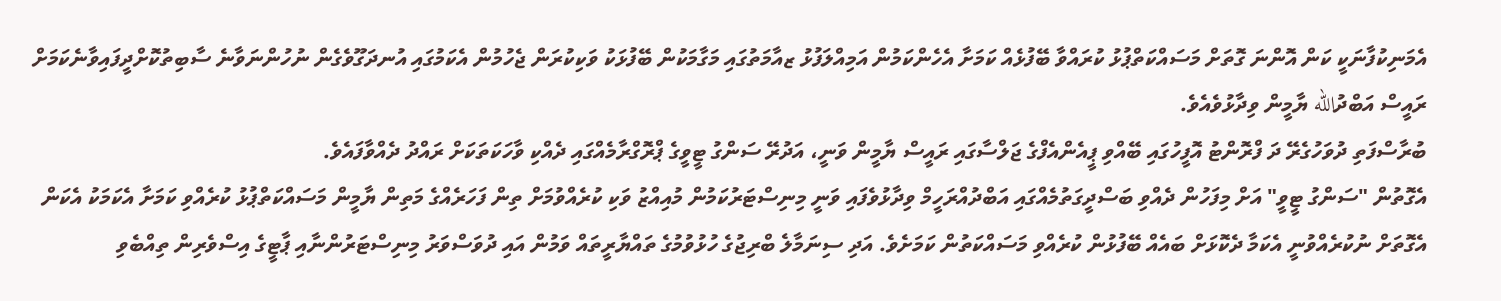އެމަނިކުފާނަކީ ކަން އޮންނަ ގޮތަށް މަސައްކަތްޕުޅު ކުރައްވާ ބޭފުޅެއް ކަމަށާ އެހެންކަމުން އަމިއްލަފުޅު ޒއާމަތުގައި މަގާމަކުން ބޭފުޅަކު ވަކިކުރަން ޖެހުމުން އެކަމުގައި އުނދަގޫވެގެން ނުހުންނަވާނެ ސާބިތުކޮށްދީފައިވާނެކަމަށް ރައީސް އަބްދުالله ޔާމީން ވިދާޅުވެއެވެ.
ބުރާސްފަތި ދުވަހުގެރޭ ދަ ފްރޮންޓު އޮފީހުގައި ބޭއްވި ޕީއެންއެފްގެ ޖަލްސާގައި ރައީސް ޔާމީން ވަނީ، އަދުރޭ ސަންގު ޓީވީގެ ޕްރޮގްރާމެއްގައި ދެއްކި ވާހަކަތަކަށް ރައްދު ދެއްވާފައެވެ.
އެގޮތުން "ސަންގު ޓީވީ" އަށް މިފަހުން ދެއްވި ބަސްދީގަތުމެއްގައި އަބްދުއްރަހީމް ވިދާޅުވެފައި ވަނީ މިނިސްޓަރުކަމުން މުއިއްޒު ވަކި ކުރެއްވުމަށް ތިން ފަހަރެއްގެ މަތިން ޔާމީން މަސައްކަތްޕުޅު ކުރެއްވި ކަމަށާ އެކަމަކު އެކަން އެގޮތަށް ނުކުރެއްވުނީ އެކަމާ ދެކޮޅަށް ބައެއް ބޭފުޅުން ކުރެއްވި މަސައްކަތުން ކަމަށެވެ. އަދި ސިނަމާލެ ބްރިޖުގެ ހުޅުވުމުގެ ތައްޔާރީތައް ވަމުން އައި ދުވަސްވަރު މިނިސްޓަރުންނާއި ޕާޓީގެ އިސްވެރިން ތިއްބެވި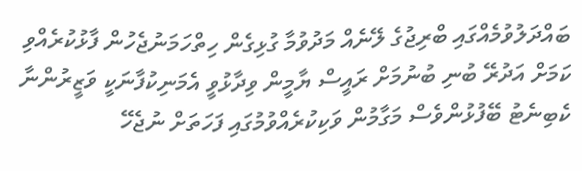ބައްދަލުވުމެއްގައި ބްރިޖުގެ ލޭނެއް މަދުވުމާ ގުޅިގެން ހިތްހަމަނުޖެހުން ފާޅުކުރެއްވި ކަމަށް އަދުރޭ ބުނި ބުނުމަށް ރައީސް ޔާމީން ވިދާޅުވީ އެމަނިކުފާނަކީ ވަޒީރުންނާ ކެބިނެޓު ބޭފުޅުންވެސް މަގާމުން ވަކިކުރެއްވުމުގައި ފަހަތަށް ނުޖެހޭ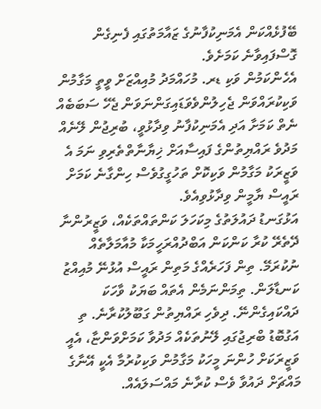ބޭފުޅެއްކަން އެމަނިކުފާނުގެ ޒައާމަތުގައި ފެނިގެން ގޮސްފައިވާނެ ކަމަށެވެ.
އެހެންކަމުން ވަކި ޑރ. މުހައްމަދު މުއިއްޒަށް ވީތީ މަގާމުން ވަކިކުރައްވަން ޖެހިލުންވެވަޑައިގަންނަވަން ޖެހޭ ސަބަބެއް ނެތް ކަމަށާ އަދި އެމަނިކުފާނު ވިދާޅުވީ، ބުރިޖުން ލޭނެއް މަދުވެ ރައްޔިތުންގެ ފައިސާއަށް ޚިޔާނާތްތެރިވި ނަމަ އެ ވަޒީރަކު މަގާމުން ވަކިކޮށް ތަހުގީގުވެސް ހިންގާނެ ކަމަށް ރައީސް ޔާމީން ވިދާޅުވިއެވެ.
އަޅުގަނޑު ދައުލަތުގެ މިކަހަލަ ކަންތައްތަކެއް، ވަޒީރުންނާ ދޭތެރޭ ކުރާ ކަންކަން އަބްދުއްރަހީމަކާ މުއާމަލާތެއް ނުކުރަމޭ. ތިން ފަހަރެއްގެ މަތިން ރައީސް އުޅުނޭ މުއިއްޒު ކަނޑާލަން. ތިމަންނަމެން އެތައް ބަޔަކު ވާހަކަ ދައްކައިގެންނޭ. ދިވެހި ރައްޔިތުން ގަބޫލުކުރާނެ. ތި އަގުބޮޑު ބްރިޖުގައި ލޭނުތަކެއް މަދުވާ ކަމަށްވަންޏާ، އެއީ ވަޒީރަކަށް ހުންނަ މީހަކު މަގާމުން ވަކިކުރުމާ އެކީ އޭނާގެ މައްޗަށް ދައުވާ ވެސް ކުރާނެ މައްސަލައެއް.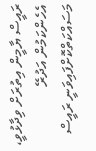ރައީސް ޔާމީން އިތުރަށް ވިދާޅުވީ، އެހެންކަމުން އަދުރޭ މަސައްކަތްކޮށްފައިވަނީ ރައީސް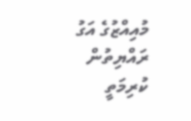މުއިއްޒުގެ އަގު ރައްޔިތުން ކުރިމަތީ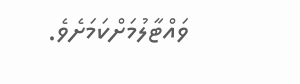ވައްޓާލުމަށްކަމަށެވެ.